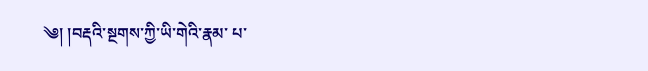༄། །བརྡའི་སྔགས་ཀྱི་ཡི་གེའི་རྣམ་ པ་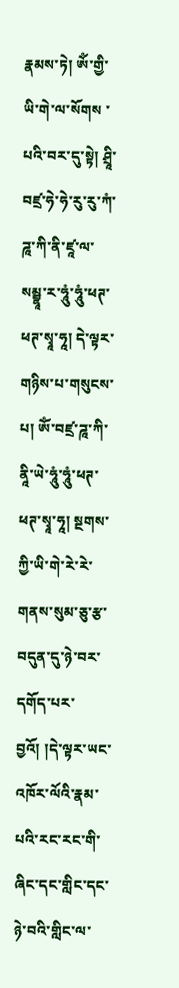རྣམས་ཏེ། ཨོཾ་གྱི་ཡི་གེ་ལ་སོགས ་པའི་བར་དུ་སྟེ། ཤྲཱི་བཛྲ་ཧེ་ཧེ་རུ་རུ་ཀཾ་ཌཱ་ཀི་ནི་ཛཱ་ལ་སམྦྷཱ་ར་ཧཱུཾ་ཧཱུཾ་ཕཊ་ཕཊ་སྭཱ་ཧཱ། དེ་ལྟར་གཉིས་པ་གསུངས་པ། ཨོཾ་བཛྲ་ཌཱ་ཀི་ནཱི་ཡེ་ཧཱུཾ་ཧཱུཾ་ཕཊ་ཕཊ་སྭཱ་ཧཱ། སྔགས་ཀྱི་ཡི་གེ་རེ་རེ་གནས་སུམ་ཅུ་རྩ་བདུན་དུ་ཉེ་བར་དགོད་པར་བྱའོ། །དེ་ལྟར་ཡང་འཁོར་ལོའི་རྣམ་པའི་རང་རང་གི་ཞིང་དང་གླིང་དང་ཉེ་བའི་གླིང་ལ་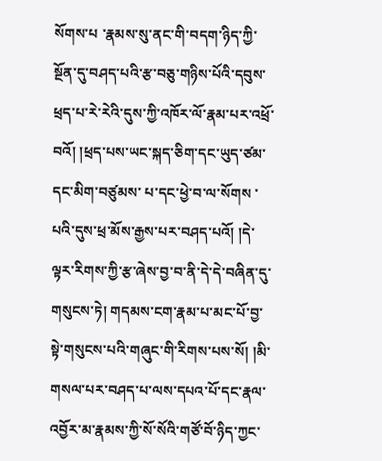སོགས་པ ་རྣམས་སུ་ནང་གི་བདག་ཉིད་ཀྱི་སྔོན་དུ་བཤད་པའི་རྩ་བཅུ་གཉིས་པོའི་དབུས་ཕྲད་པ་རེ་རེའི་དུས་ཀྱི་འཁོར་ལོ་རྣམ་པར་འཕྲོ་བའོ། །ཕྲད་པས་ཡང་སྐད་ཅིག་དང་ཡུད་ཙམ་དང་མིག་བཙུམས་ པ་དང་ཕྱེ་བ་ལ་སོགས ་པའི་དུས་ཕྲ་མོས་རྒྱས་པར་བཤད་པའོ། །དེ་ལྟར་རིགས་ཀྱི་རྩ་ཞེས་བྱ་བ་ནི་དེ་དེ་བཞིན་དུ་གསུངས་ཏེ། གདམས་ངག་རྣམ་པ་མང་པོ་བྱ་སྟེ་གསུངས་པའི་གཞུང་གི་རིགས་པས་སོ། །མི་གསལ་པར་བཤད་པ་ལས་དཔའ་པོ་དང་རྣལ་འབྱོར་མ་རྣམས་ཀྱི་སོ་སོའི་གཙོ་བོ་ཉིད་ཀྱང་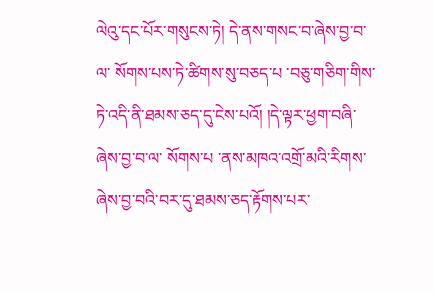ལེའུ་དང་པོར་གསུངས་ཏེ། དེ་ནས་གསང་བ་ཞེས་བྱ་བ་ལ་ སོགས་པས་ཏེ་ཚིགས་སུ་བཅད་པ ་བཅུ་གཅིག་གིས་ཏེ་འདི་ནི་ཐམས་ཅད་དུ་ངེས་པའོ། །དེ་ལྟར་ཕྱག་བཞི་ཞེས་བྱ་བ་ལ་ སོགས་པ ་ནས་མཁའ་འགྲོ་མའི་རིགས་ཞེས་བྱ་བའི་བར་དུ་ཐམས་ཅད་རྟོགས་པར་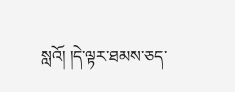སླའོ། །དེ་ལྟར་ཐམས་ཅད་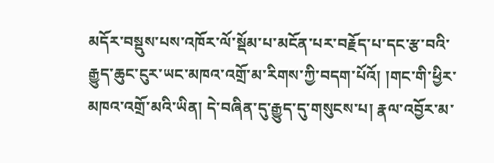མདོར་བསྡུས་པས་འཁོར་ལོ་སྡོམ་པ་མངོན་པར་བརྗོད་པ་དང་རྩ་བའི་རྒྱུད་ཆུང་ངུར་ཡང་མཁའ་འགྲོ་མ་རིགས་ཀྱི་བདག་པོའོ། །གང་གི་ཕྱིར་མཁའ་འགྲོ་མའི་ཡིན། དེ་བཞིན་དུ་རྒྱུད་དུ་གསུངས་པ། རྣལ་འབྱོར་མ་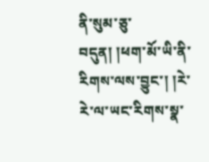ནི་སུམ་ཅུ་བདུན། །ཕག་མོ་ཡི་ནི་རིགས་ལས་བྱུང་། །རེ་རེ་ལ་ཡང་རིགས་སྣ་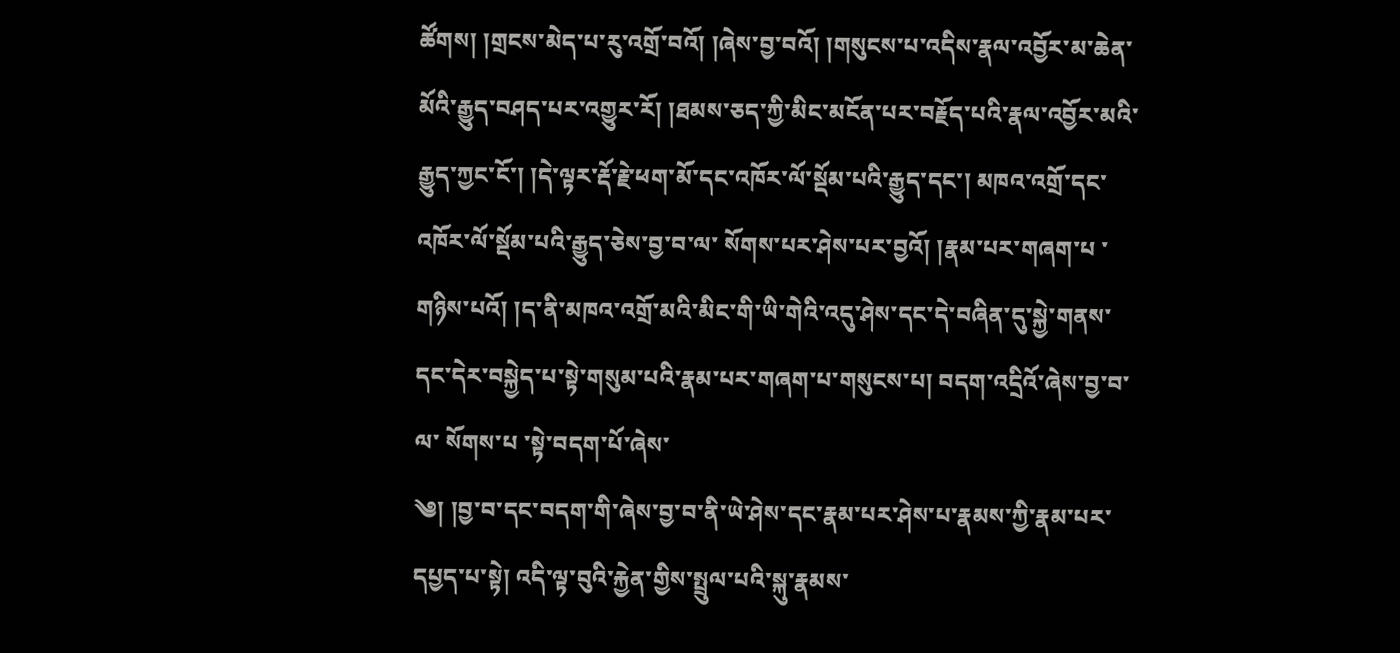ཚོགས། །གྲངས་མེད་པ་རུ་འགྲོ་བའོ། །ཞེས་བྱ་བའོ། །གསུངས་པ་འདིས་རྣལ་འབྱོར་མ་ཆེན་མོའི་རྒྱུད་བཤད་པར་འགྱུར་རོ། །ཐམས་ཅད་ཀྱི་མིང་མངོན་པར་བརྗོད་པའི་རྣལ་འབྱོར་མའི་རྒྱུད་ཀྱང་ངོ་། །དེ་ལྟར་རྡོ་རྗེ་ཕག་མོ་དང་འཁོར་ལོ་སྡོམ་པའི་རྒྱུད་དང་། མཁའ་འགྲོ་དང་འཁོར་ལོ་སྡོམ་པའི་རྒྱུད་ཅེས་བྱ་བ་ལ་ སོགས་པར་ཤེས་པར་བྱའོ། །རྣམ་པར་གཞག་པ ་གཉིས་པའོ། །ད་ནི་མཁའ་འགྲོ་མའི་མིང་གི་ཡི་གེའི་འདུ་ཤེས་དང་དེ་བཞིན་དུ་སྐྱེ་གནས་དང་དེར་བསྐྱེད་པ་སྟེ་གསུམ་པའི་རྣམ་པར་གཞག་པ་གསུངས་པ། བདག་འདྲིའོ་ཞེས་བྱ་བ་ལ་ སོགས་པ ་སྟེ་བདག་པོ་ཞེས་
༄། །བྱ་བ་དང་བདག་གི་ཞེས་བྱ་བ་ནི་ཡེ་ཤེས་དང་རྣམ་པར་ཤེས་པ་རྣམས་ཀྱི་རྣམ་པར་དཔྱད་པ་སྟེ། འདི་ལྟ་བུའི་རྐྱེན་གྱིས་སྤྲུལ་པའི་སྐུ་རྣམས་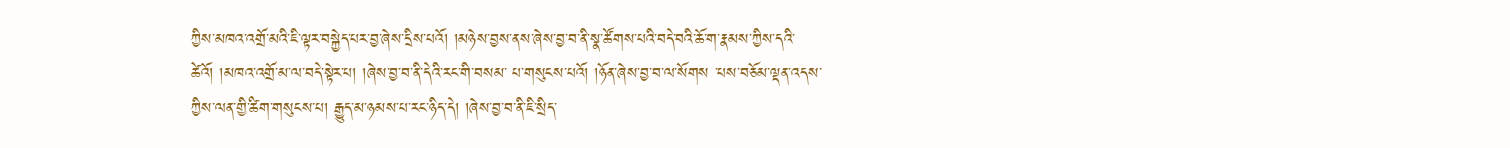ཀྱིས་མཁའ་འགྲོ་མའི་ཇི་ལྟར་བསྐྱེད་པར་བྱ་ཞེས་དྲིས་པའོ། །མཉེས་བྱས་ནས་ཞེས་བྱ་བ་ནི་སྣ་ཚོགས་པའི་བདེ་བའི་ཆོ་ག་རྣམས་ཀྱིས་དའི་ཚེའོ། །མཁའ་འགྲོ་མ་ལ་བདེ་སྟེར་པ། །ཞེས་བྱ་བ་ནི་དེའི་རང་གི་བསམ་ པ་གསུངས་པའོ། །ཉོན་ཞེས་བྱ་བ་ལ་སོགས ་པས་བཅོམ་ལྡན་འདས་ཀྱིས་ལན་གྱི་ཚིག་གསུངས་པ། རྒྱུད་མ་ཉམས་པ་རང་ཉིད་དེ། །ཞེས་བྱ་བ་ནི་ཇི་སྲིད་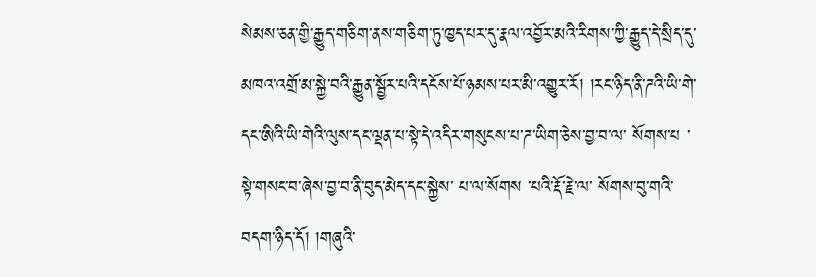སེམས་ཅན་གྱི་རྒྱུད་གཅིག་ནས་གཅིག་ཏུ་ཁྱད་པར་དུ་རྣལ་འབྱོར་མའི་རིགས་ཀྱི་རྒྱུད་དེ་སྲིད་དུ་མཁའ་འགྲོ་མ་སྐྱེ་བའི་རྒྱུན་སྦྱོར་པའི་དངོས་པོ་ཉམས་པར་མི་འགྱུར་རོ། །རང་ཉིད་ནི་ཌའི་ཡི་གེ་དང་ཨིའི་ཡི་གེའི་ལུས་དང་ལྡན་པ་སྟེ་དེ་འདིར་གསུངས་པ་ཌ་ཡིག་ཅེས་བྱ་བ་ལ་ སོགས་པ ་སྟེ་གསང་བ་ཞེས་བྱ་བ་ནི་བུད་མེད་དང་སྐྱེས་ པ་ལ་སོགས ་པའི་རྡོ་རྗེ་ལ་ སོགས་བུ་གའི་བདག་ཉིད་དོ། །གཞུའི་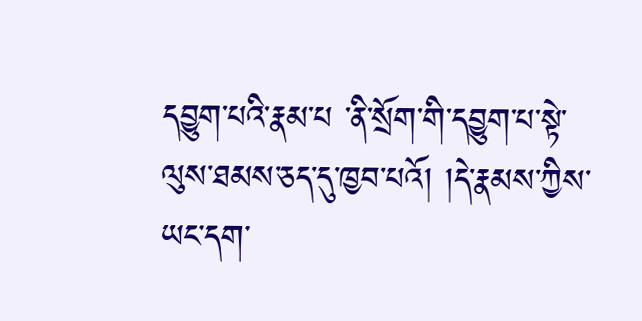དབྱུག་པའི་རྣམ་པ ་ནི་སྲོག་གི་དབྱུག་པ་སྟེ་ལུས་ཐམས་ཅད་དུ་ཁྱབ་པའོ། །དེ་རྣམས་ཀྱིས་ཡང་དག་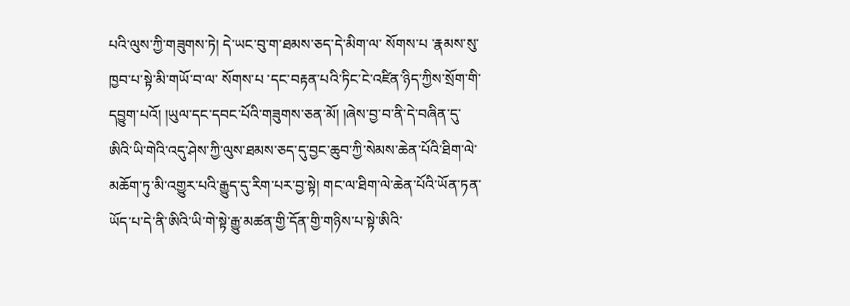པའི་ལུས་ཀྱི་གཟུགས་ཏེ། དེ་ཡང་བུ་ག་ཐམས་ཅད་དེ་མིག་ལ་ སོགས་པ ་རྣམས་སུ་ཁྱབ་པ་སྟེ་མི་གཡོ་བ་ལ་ སོགས་པ ་དང་བརྟན་པའི་ཏིང་ངེ་འཛིན་ཉིད་ཀྱིས་སྲོག་གི་དབྱུག་པའོ། །ཡུལ་དང་དབང་པོའི་གཟུགས་ཅན་མོ། །ཞེས་བྱ་བ་ནི་དེ་བཞིན་དུ་ཨིའི་ཡི་གེའི་འདུ་ཤེས་ཀྱི་ལུས་ཐམས་ཅད་དུ་བྱང་ཆུབ་ཀྱི་སེམས་ཆེན་པོའི་ཐིག་ལེ་མཆོག་ཏུ་མི་འགྱུར་པའི་རྒྱུད་དུ་རིག་པར་བྱ་སྟེ། གང་ལ་ཐིག་ལེ་ཆེན་པོའི་ཡོན་ཏན་ཡོད་པ་དེ་ནི་ཨིའི་ཡི་གེ་སྟེ་རྒྱུ་མཚན་གྱི་དོན་གྱི་གཉིས་པ་སྟེ་ཨིའི་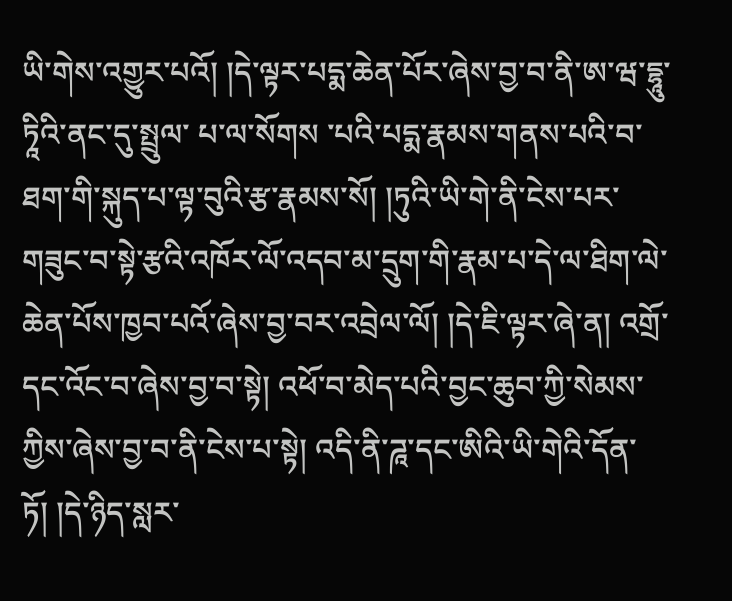ཡི་གེས་འགྱུར་པའོ། །དེ་ལྟར་པདྨ་ཆེན་པོར་ཞེས་བྱ་བ་ནི་ཨ་ཝ་དྷཱུ་ཏཱིའི་ནང་དུ་སྤྲུལ་ པ་ལ་སོགས ་པའི་པདྨ་རྣམས་གནས་པའི་བ་ཐག་གི་སྐུད་པ་ལྟ་བུའི་རྩ་རྣམས་སོ། །ཏུའི་ཡི་གེ་ནི་ངེས་པར་གཟུང་བ་སྟེ་རྩའི་འཁོར་ལོ་འདབ་མ་དྲུག་གི་རྣམ་པ་དེ་ལ་ཐིག་ལེ་ཆེན་པོས་ཁྱབ་པའོ་ཞེས་བྱ་བར་འབྲེལ་ལོ། །དེ་ཇི་ལྟར་ཞེ་ན། འགྲོ་དང་འོང་བ་ཞེས་བྱ་བ་སྟེ། འཕོ་བ་མེད་པའི་བྱང་ཆུབ་ཀྱི་སེམས་ཀྱིས་ཞེས་བྱ་བ་ནི་ངེས་པ་སྟེ། འདི་ནི་ཌཱ་དང་ཨིའི་ཡི་གེའི་དོན་ཏོ། །དེ་ཉིད་སླར་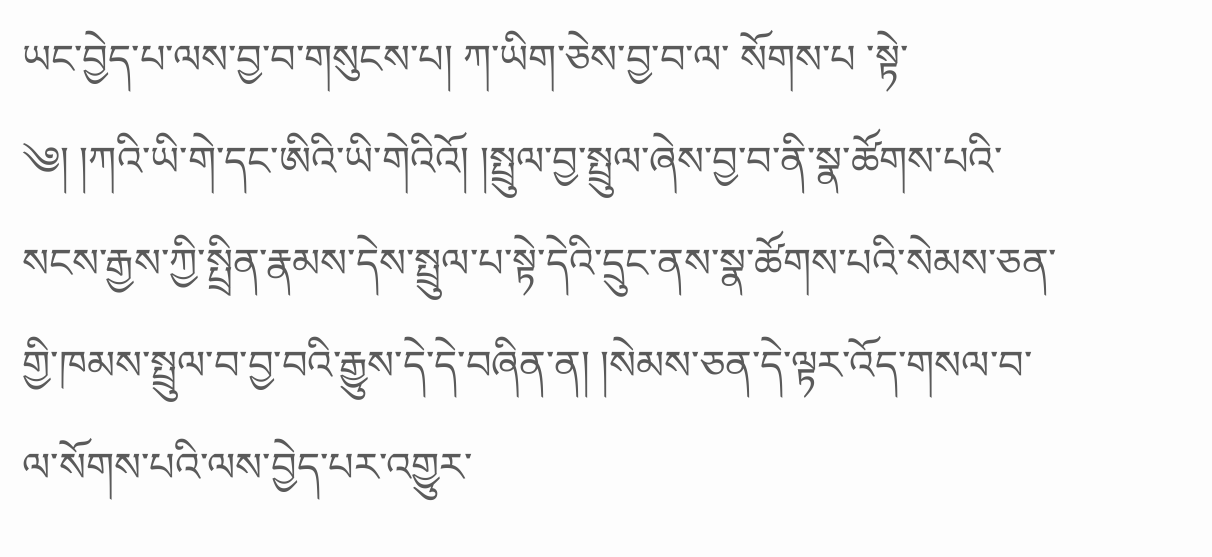ཡང་བྱེད་པ་ལས་བྱ་བ་གསུངས་པ། ཀ་ཡིག་ཅེས་བྱ་བ་ལ་ སོགས་པ ་སྟེ་
༄། །ཀའི་ཡི་གེ་དང་ཨིའི་ཡི་གེའིའོ། །སྤྲུལ་བྱ་སྤྲུལ་ཞེས་བྱ་བ་ནི་སྣ་ཚོགས་པའི་སངས་རྒྱས་ཀྱི་སྤྲིན་རྣམས་དེས་སྤྲུལ་པ་སྟེ་དེའི་དྲུང་ནས་སྣ་ཚོགས་པའི་སེམས་ཅན་གྱི་ཁམས་སྤྲུལ་བ་བྱ་བའི་རྒྱུས་དེ་དེ་བཞིན་ན། །སེམས་ཅན་དེ་ལྟར་འོད་གསལ་བ་ལ་སོགས་པའི་ལས་བྱེད་པར་འགྱུར་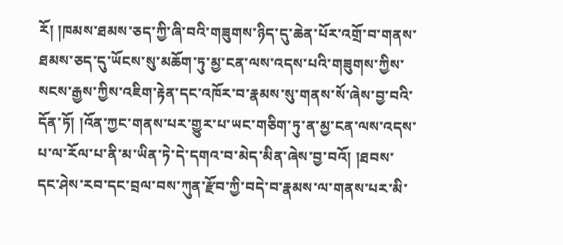རོ། །ཁམས་ཐམས་ཅད་ཀྱི་ཞི་བའི་གཟུགས་ཉིད་དུ་ཆེན་པོར་འགྲོ་བ་གནས་ཐམས་ཅད་དུ་ཡོངས་སུ་མཆོག་ཏུ་མྱ་ངན་ལས་འདས་པའི་གཟུགས་ཀྱིས་སངས་རྒྱས་ཀྱིས་འཇིག་རྟེན་དང་འཁོར་བ་རྣམས་སུ་གནས་སོ་ཞེས་བྱ་བའི་དོན་ཏོ། །འོན་ཀྱང་གནས་པར་གྱུར་པ་ཡང་གཅིག་ཏུ་ན་མྱ་ངན་ལས་འདས་པ་ལ་རོལ་པ་ནི་མ་ཡིན་ཏེ་དེ་དགའ་བ་མེད་མིན་ཞེས་བྱ་བའོ། །ཐབས་དང་ཤེས་རབ་དང་བྲལ་བས་ཀུན་རྫོབ་ཀྱི་བདེ་བ་རྣམས་ལ་གནས་པར་མི་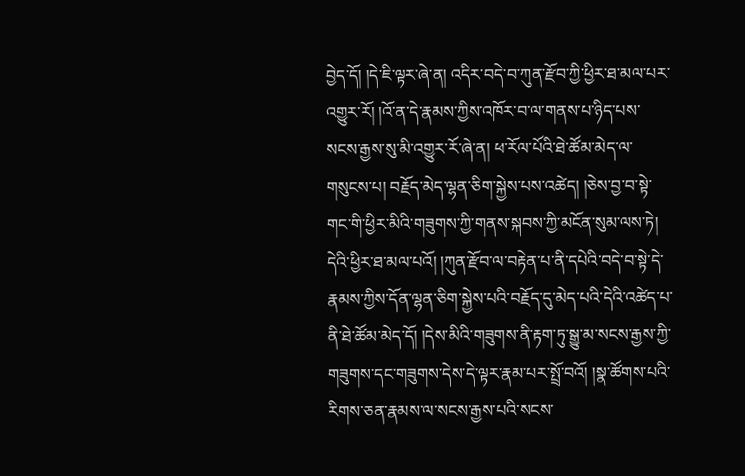བྱེད་དོ། །དེ་ཇི་ལྟར་ཞེ་ན། འདིར་བདེ་བ་ཀུན་རྫོབ་ཀྱི་ཕྱིར་ཐ་མལ་པར་འགྱུར་རོ། །འོ་ན་དེ་རྣམས་ཀྱིས་འཁོར་བ་ལ་གནས་པ་ཉིད་པས་སངས་རྒྱས་སུ་མི་འགྱུར་རོ་ཞེ་ན། ཕ་རོལ་པོའི་ཐེ་ཚོམ་མེད་ལ་གསུངས་པ། བརྗོད་མེད་ལྷན་ཅིག་སྐྱེས་པས་འཚེད། །ཅེས་བྱ་བ་སྟེ་གང་གི་ཕྱིར་མིའི་གཟུགས་ཀྱི་གནས་སྐབས་ཀྱི་མངོན་སུམ་ལས་ཏེ། དེའི་ཕྱིར་ཐ་མལ་པའོ། །ཀུན་རྫོབ་ལ་བརྟེན་པ་ནི་དཔེའི་བདེ་བ་སྟེ་དེ་རྣམས་ཀྱིས་དོན་ལྷན་ཅིག་སྐྱེས་པའི་བརྗོད་དུ་མེད་པའི་དེའི་འཚེད་པ་ནི་ཐེ་ཚོམ་མེད་དོ། །དེས་མིའི་གཟུགས་ནི་རྟག་ཏུ་སྒྱུ་མ་སངས་རྒྱས་ཀྱི་གཟུགས་དང་གཟུགས་དེས་དེ་ལྟར་རྣམ་པར་སྤྲོ་བའོ། །སྣ་ཚོགས་པའི་རིགས་ཅན་རྣམས་ལ་སངས་རྒྱས་པའི་སངས་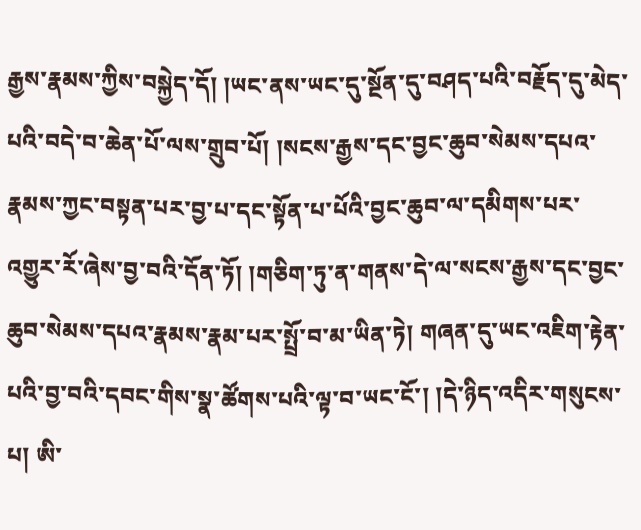རྒྱས་རྣམས་ཀྱིས་བསྐྱེད་དོ། །ཡང་ནས་ཡང་དུ་སྔོན་དུ་བཤད་པའི་བརྗོད་དུ་མེད་པའི་བདེ་བ་ཆེན་པོ་ལས་གྲུབ་པོ། །སངས་རྒྱས་དང་བྱང་ཆུབ་སེམས་དཔའ་རྣམས་ཀྱང་བསྟན་པར་བྱ་པ་དང་སྟོན་པ་པོའི་བྱང་ཆུབ་ལ་དམིགས་པར་འགྱུར་རོ་ཞེས་བྱ་བའི་དོན་ཏོ། །གཅིག་ཏུ་ན་གནས་དེ་ལ་སངས་རྒྱས་དང་བྱང་ཆུབ་སེམས་དཔའ་རྣམས་རྣམ་པར་སྤྲོ་བ་མ་ཡིན་ཏེ། གཞན་དུ་ཡང་འཇིག་རྟེན་པའི་བྱ་བའི་དབང་གིས་སྣ་ཚོགས་པའི་ལྟ་བ་ཡང་ངོ་། །དེ་ཉིད་འདིར་གསུངས་པ། ཨི་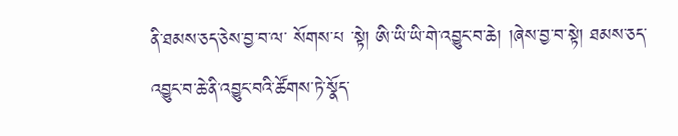ནི་ཐམས་ཅད་ཅེས་བྱ་བ་ལ་ སོགས་པ ་སྟེ། ཨི་ཡི་ཡི་གེ་འབྱུང་བ་ཆེ། །ཞེས་བྱ་བ་སྟེ། ཐམས་ཅད་འབྱུང་བ་ཆེ་ནི་འབྱུང་བའི་ཚོགས་ཏེ་སྣོད་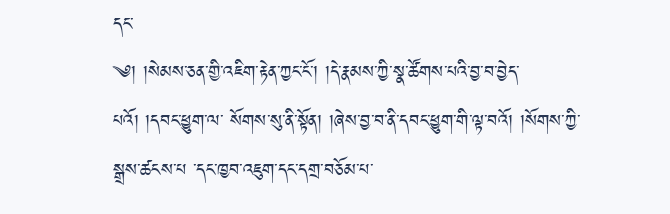དང་
༄། །སེམས་ཅན་གྱི་འཇིག་རྟེན་ཀྱང་ངོ་། །དེ་རྣམས་ཀྱི་སྣ་ཚོགས་པའི་བྱ་བ་བྱེད་པའོ། །དབང་ཕྱུག་ལ་ སོགས་སུ་ནི་སྟོན། །ཞེས་བྱ་བ་ནི་དབང་ཕྱུག་གི་ལྟ་བའོ། །སོགས་ཀྱི་སྒྲས་ཚངས་པ ་དང་ཁྱབ་འཇུག་དང་དགྲ་བཅོམ་པ་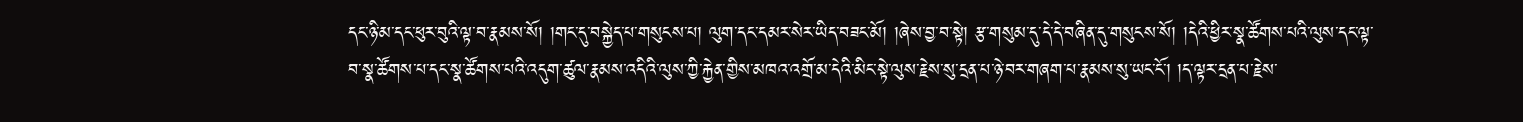དང་ཉི་མ་དང་ཕུར་བུའི་ལྟ་བ་རྣམས་སོ། །གང་དུ་བསྐྱེད་པ་གསུངས་པ། ལུག་དང་དམར་སེར་ཡིད་བཟང་མོ། །ཞེས་བྱ་བ་སྟེ། རྩ་གསུམ་དུ་དེ་དེ་བཞིན་དུ་གསུངས་སོ། །དེའི་ཕྱིར་སྣ་ཚོགས་པའི་ལུས་དང་ལྟ་བ་སྣ་ཚོགས་པ་དང་སྣ་ཚོགས་པའི་འདུག་ཚུལ་རྣམས་འདིའི་ལུས་ཀྱི་རྐྱེན་གྱིས་མཁའ་འགྲོ་མ་དེའི་མིང་སྟེ་ལུས་རྗེས་སུ་དྲན་པ་ཉེ་བར་གཞག་པ་རྣམས་སུ་ཡང་ངོ་། །ད་ལྟར་དྲན་པ་རྗེས་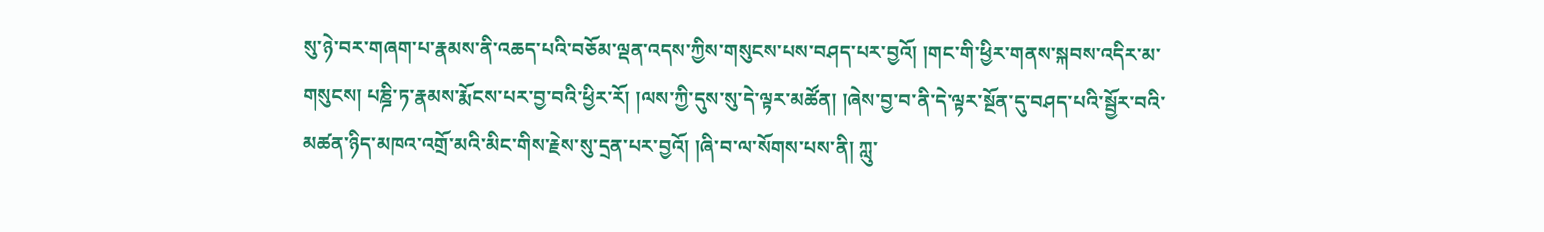སུ་ཉེ་བར་གཞག་པ་རྣམས་ནི་འཆད་པའི་བཅོམ་ལྡན་འདས་ཀྱིས་གསུངས་པས་བཤད་པར་བྱའོ། །གང་གི་ཕྱིར་གནས་སྐབས་འདིར་མ་གསུངས། པཎྜི་ཏ་རྣམས་རྨོངས་པར་བྱ་བའི་ཕྱིར་རོ། །ལས་ཀྱི་དུས་སུ་དེ་ལྟར་མཚོན། །ཞེས་བྱ་བ་ནི་དེ་ལྟར་སྔོན་དུ་བཤད་པའི་སྦྱོར་བའི་མཚན་ཉིད་མཁའ་འགྲོ་མའི་མིང་གིས་རྗེས་སུ་དྲན་པར་བྱའོ། །ཞི་བ་ལ་སོགས་པས་ནི། ཀླུ་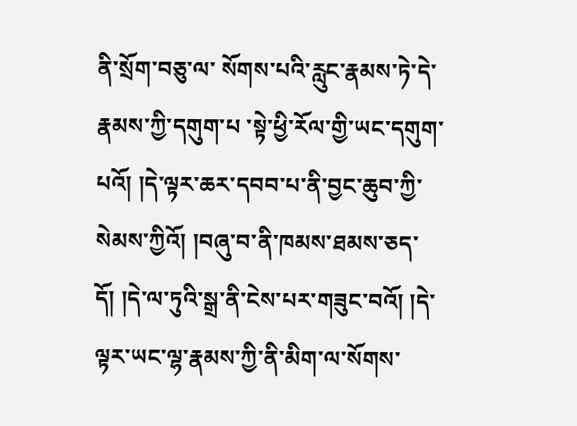ནི་སྲོག་བཅུ་ལ་ སོགས་པའི་རླུང་རྣམས་ཏེ་དེ་རྣམས་ཀྱི་དགུག་པ ་སྟེ་ཕྱི་རོལ་གྱི་ཡང་དགུག་པའོ། །དེ་ལྟར་ཆར་དབབ་པ་ནི་བྱང་ཆུབ་ཀྱི་སེམས་ཀྱིའོ། །བཞུ་བ་ནི་ཁམས་ཐམས་ཅད་དོ། །དེ་ལ་ཏུའི་སྒྲ་ནི་ངེས་པར་གཟུང་བའོ། །དེ་ལྟར་ཡང་ལྷ་རྣམས་ཀྱི་ནི་མིག་ལ་སོགས་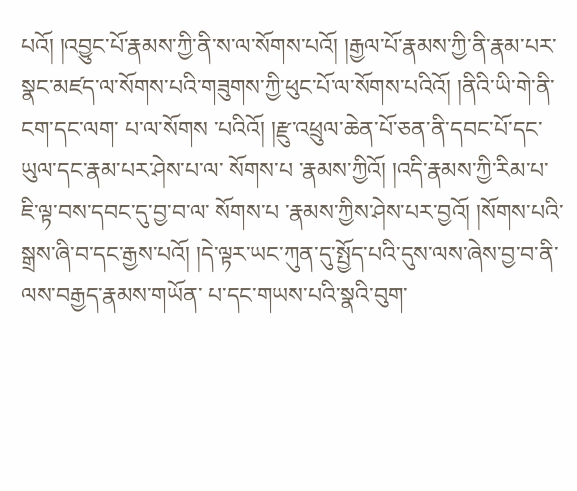པའོ། །འབྱུང་པོ་རྣམས་ཀྱི་ནི་ས་ལ་སོགས་པའོ། །རྒྱལ་པོ་རྣམས་ཀྱི་ནི་རྣམ་པར་སྣང་མཛད་ལ་སོགས་པའི་གཟུགས་ཀྱི་ཕུང་པོ་ལ་སོགས་པའིའོ། །ནིའི་ཡི་གེ་ནི་ངག་དང་ལག་ པ་ལ་སོགས ་པའིའོ། །རྫུ་འཕྲུལ་ཆེན་པོ་ཅན་ནི་དབང་པོ་དང་ཡུལ་དང་རྣམ་པར་ཤེས་པ་ལ་ སོགས་པ ་རྣམས་ཀྱིའོ། །འདི་རྣམས་ཀྱི་རིམ་པ་ཇི་ལྟ་བས་དབང་དུ་བྱ་བ་ལ་ སོགས་པ ་རྣམས་ཀྱིས་ཤེས་པར་བྱའོ། །སོགས་པའི་སྒྲས་ཞི་བ་དང་རྒྱས་པའོ། །དེ་ལྟར་ཡང་ཀུན་དུ་སྤྱོད་པའི་དུས་ལས་ཞེས་བྱ་བ་ནི་ལས་བརྒྱད་རྣམས་གཡོན་ པ་དང་གཡས་པའི་སྣའི་བུག་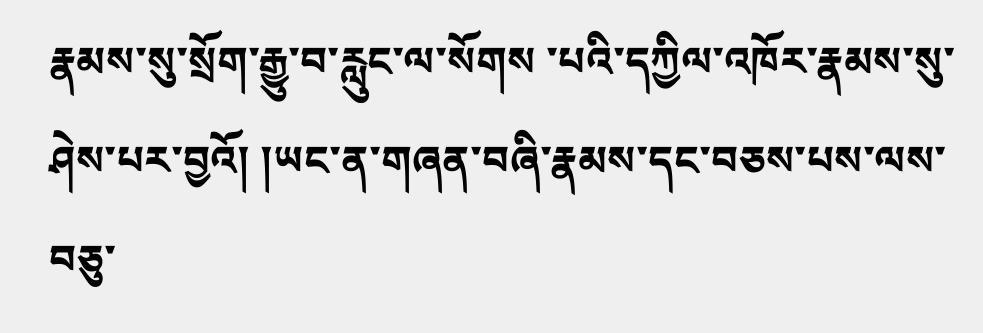རྣམས་སུ་སྲོག་རྒྱུ་བ་རླུང་ལ་སོགས ་པའི་དཀྱིལ་འཁོར་རྣམས་སུ་ཤེས་པར་བྱའོ། །ཡང་ན་གཞན་བཞི་རྣམས་དང་བཅས་པས་ལས་བཅུ་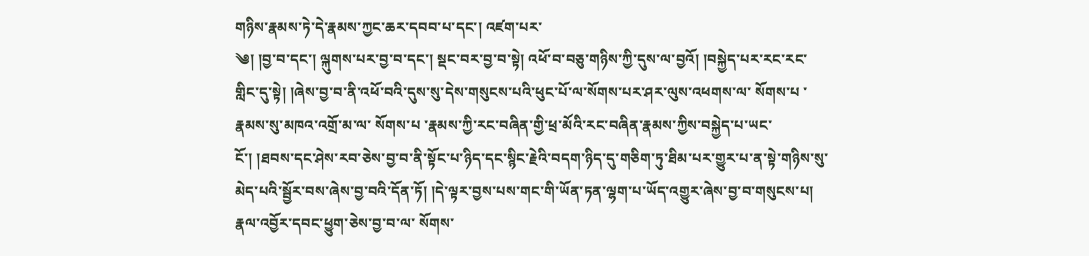གཉིས་རྣམས་ཏེ་དེ་རྣམས་ཀྱང་ཆར་དབབ་པ་དང་། འཛག་པར་
༄། །བྱ་བ་དང་། ལྐུགས་པར་བྱ་བ་དང་། སྡང་བར་བྱ་བ་སྟེ། འཕོ་བ་བཅུ་གཉིས་ཀྱི་དུས་ལ་བྱའོ། །བསྐྱེད་པར་རང་རང་གླིང་དུ་སྟེ། །ཞེས་བྱ་བ་ནི་འཕོ་བའི་དུས་སུ་དེས་གསུངས་པའི་ཕུང་པོ་ལ་སོགས་པར་ཤར་ལུས་འཕགས་ལ་ སོགས་པ ་རྣམས་སུ་མཁའ་འགྲོ་མ་ལ་ སོགས་པ ་རྣམས་ཀྱི་རང་བཞིན་གྱི་ཕྲ་མོའི་རང་བཞིན་རྣམས་ཀྱིས་བསྐྱེད་པ་ཡང་ངོ་། །ཐབས་དང་ཤེས་རབ་ཅེས་བྱ་བ་ནི་སྟོང་པ་ཉིད་དང་སྙིང་རྗེའི་བདག་ཉིད་དུ་གཅིག་ཏུ་ཐིམ་པར་གྱུར་པ་ན་སྟེ་གཉིས་སུ་མེད་པའི་སྦྱོར་བས་ཞེས་བྱ་བའི་དོན་ཏོ། །དེ་ལྟར་བྱས་པས་གང་གི་ཡོན་ཏན་ལྷག་པ་ཡོད་འགྱུར་ཞེས་བྱ་བ་གསུངས་པ། རྣལ་འབྱོར་དབང་ཕྱུག་ཅེས་བྱ་བ་ལ་ སོགས་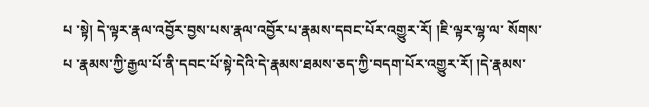པ ་སྟེ། དེ་ལྟར་རྣལ་འབྱོར་བྱས་པས་རྣལ་འབྱོར་པ་རྣམས་དབང་པོར་འགྱུར་རོ། །ཇི་ལྟར་ལྷ་ལ་ སོགས་པ ་རྣམས་ཀྱི་རྒྱལ་པོ་ནི་དབང་པོ་སྟེ་དེའི་དེ་རྣམས་ཐམས་ཅད་ཀྱི་བདག་པོར་འགྱུར་རོ། །དེ་རྣམས་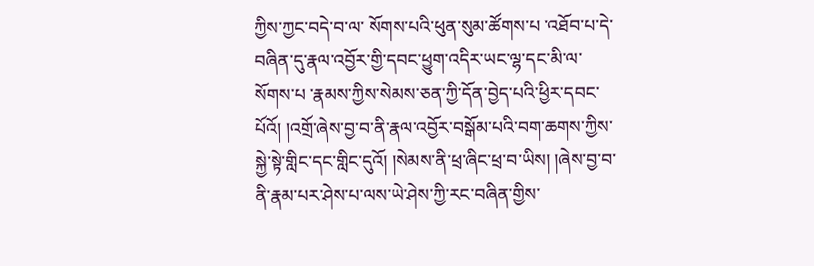ཀྱིས་ཀྱང་བདེ་བ་ལ་ སོགས་པའི་ཕུན་སུམ་ཚོགས་པ ་འཐོབ་པ་དེ་བཞིན་དུ་རྣལ་འབྱོར་གྱི་དབང་ཕྱུག་འདིར་ཡང་ལྷ་དང་མི་ལ་ སོགས་པ ་རྣམས་ཀྱིས་སེམས་ཅན་ཀྱི་དོན་བྱེད་པའི་ཕྱིར་དབང་པོའོ། །འགྲོ་ཞེས་བྱ་བ་ནི་རྣལ་འབྱོར་བསྒོམ་པའི་བག་ཆགས་ཀྱིས་སྐྱེ་སྟེ་གླིང་དང་གླིང་དུའོ། །སེམས་ནི་ཕྲ་ཞིང་ཕྲ་བ་ཡིས། །ཞེས་བྱ་བ་ནི་རྣམ་པར་ཤེས་པ་ལས་ཡེ་ཤེས་ཀྱི་རང་བཞིན་གྱིས་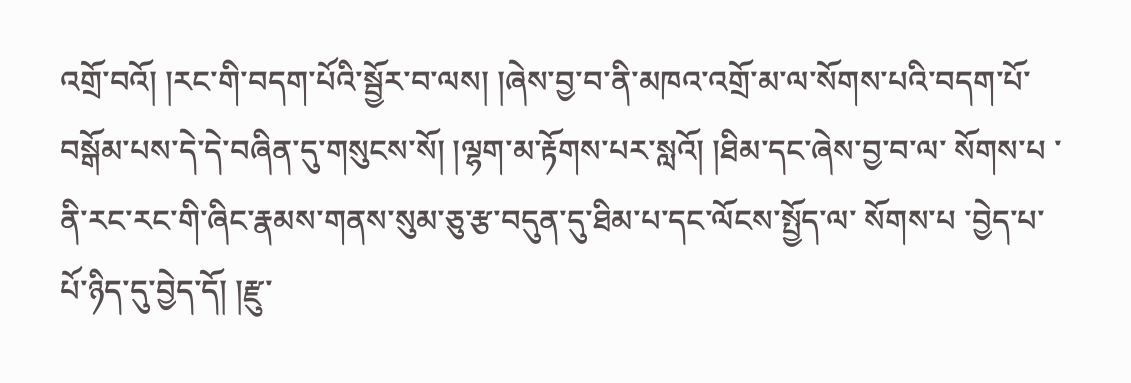འགྲོ་བའོ། །རང་གི་བདག་པོའི་སྦྱོར་བ་ལས། །ཞེས་བྱ་བ་ནི་མཁའ་འགྲོ་མ་ལ་སོགས་པའི་བདག་པོ་བསྒོམ་པས་དེ་དེ་བཞིན་དུ་གསུངས་སོ། །ལྷག་མ་རྟོགས་པར་སླའོ། །ཐིམ་དང་ཞེས་བྱ་བ་ལ་ སོགས་པ ་ནི་རང་རང་གི་ཞིང་རྣམས་གནས་སུམ་ཅུ་རྩ་བདུན་དུ་ཐིམ་པ་དང་ལོངས་སྤྱོད་ལ་ སོགས་པ ་བྱེད་པ་པོ་ཉིད་དུ་བྱེད་དོ། །རྫུ་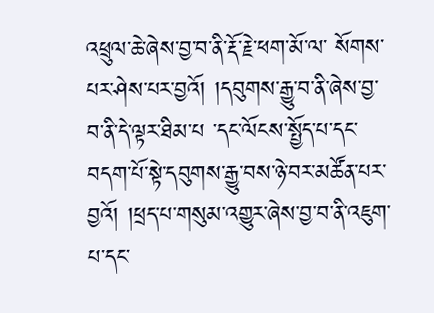འཕྲུལ་ཆེ་ཞེས་བྱ་བ་ནི་རྡོ་རྗེ་ཕག་མོ་ལ་ སོགས་པར་ཤེས་པར་བྱའོ། །དབུགས་རྒྱུ་བ་ནི་ཞེས་བྱ་བ་ནི་དེ་ལྟར་ཐིམ་པ ་དང་ལོངས་སྤྱོད་པ་དང་བདག་པོ་སྟེ་དབུགས་རྒྱུ་བས་ཉེ་བར་མཚོན་པར་བྱའོ། །ཕྲད་པ་གསུམ་འགྱུར་ཞེས་བྱ་བ་ནི་འཇུག་པ་དང་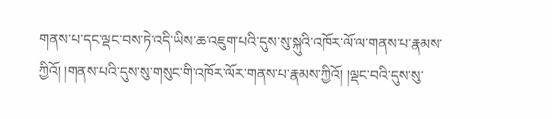གནས་པ་དང་ལྡང་བས་ཏེ་འདི་ཡིས་ཆ་འཇུག་པའི་དུས་སུ་སྐུའི་འཁོར་ལོ་ལ་གནས་པ་རྣམས་ཀྱིའོ། །གནས་པའི་དུས་སུ་གསུང་གི་འཁོར་ལོར་གནས་པ་རྣམས་ཀྱིའོ། །ལྡང་བའི་དུས་སུ་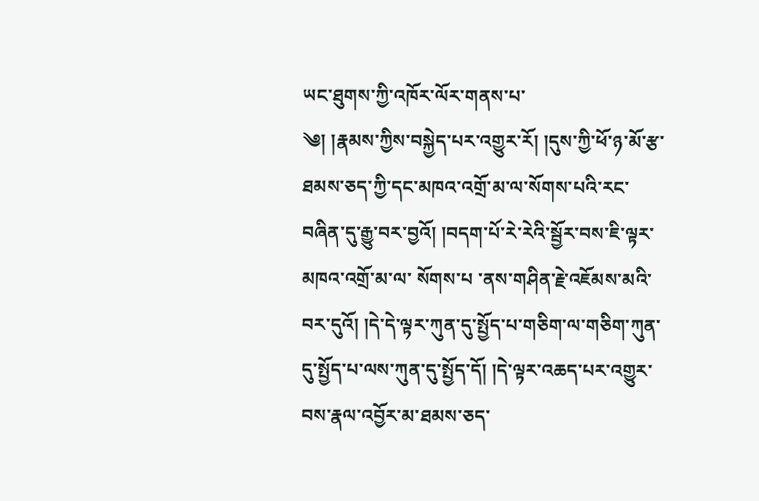ཡང་ཐུགས་ཀྱི་འཁོར་ལོར་གནས་པ་
༄། །རྣམས་ཀྱིས་བསྐྱེད་པར་འགྱུར་རོ། །དུས་ཀྱི་ཕོ་ཉ་མོ་རྩ་ཐམས་ཅད་ཀྱི་དང་མཁའ་འགྲོ་མ་ལ་སོགས་པའི་རང་བཞིན་དུ་རྒྱུ་བར་བྱའོ། །བདག་པོ་རེ་རེའི་སྦྱོར་བས་ཇི་ལྟར་མཁའ་འགྲོ་མ་ལ་ སོགས་པ ་ནས་གཤིན་རྗེ་འཇོམས་མའི་བར་དུའོ། །དེ་དེ་ལྟར་ཀུན་དུ་སྤྱོད་པ་གཅིག་ལ་གཅིག་ཀུན་དུ་སྤྱོད་པ་ལས་ཀུན་དུ་སྤྱོད་དོ། །དེ་ལྟར་འཆད་པར་འགྱུར་བས་རྣལ་འབྱོར་མ་ཐམས་ཅད་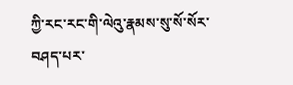ཀྱི་རང་རང་གི་ལེའུ་རྣམས་སུ་སོ་སོར་བཤད་པར་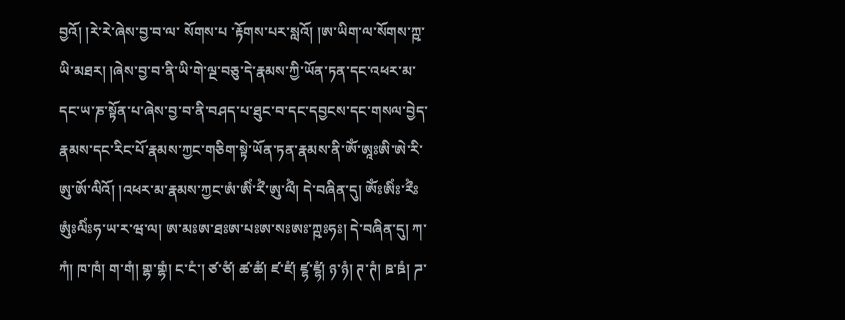བྱའོ། །རེ་རེ་ཞེས་བྱ་བ་ལ་ སོགས་པ ་རྟོགས་པར་སླའོ། །ཨ་ཡིག་ལ་སོགས་ཀྵ་ཡི་མཐར། །ཞེས་བྱ་བ་ནི་ཡི་གེ་ལྔ་བཅུ་དེ་རྣམས་ཀྱི་ཡོན་ཏན་དང་འཕར་མ་དང་ཡ་ཎ་སྟོན་པ་ཞེས་བྱ་བ་ནི་བཤད་པ་ཐུང་བ་དང་དབྱངས་དང་གསལ་བྱེད་རྣམས་དང་རིང་པོ་རྣམས་ཀྱང་གཅིག་སྟེ་ཡོན་ཏན་རྣམས་ནི་ཨོཾ་ཨཱཿཨི་ཨེ་རི་ཨུ་ཨོ་ལིའོ། །འཕར་མ་རྣམས་ཀྱང་ཨཾ་ཨིཾ་རྀཾ་ཨུ་ལྀཾ། དེ་བཞིན་དུ། ཨོཾཿཨིཾཿ་རྀཾཿཨུཾཿལིཾཿཧ་ཡ་ར་ཝ་ལ། ཨ་མཿཨ་ཐཿཨ་པཿཨ་སཿཨཿ་ཀྵཿཧཿ། དེ་བཞིན་དུ། ཀ་ཀཾ། ཁ་ཁཾ། ག་གཾ། གྷ་གྷཾ། ང་ངཾ་། ཙ་ཙཾ། ཚ་ཚཾ། ཛ་ཛཾ། ཛྷ་ཛྷཾ། ཉ་ཉཾ། ཊ་ཊཾ། ཋ་ཋཾ། ཌ་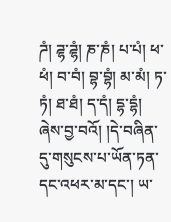ཌཾ། ཌྷ་ཌྷཾ། ཎ་ཎཾ། པ་པཾ། ཕ་ཕཾ། བ་བཾ། བྷ་བྷཾ། མ་མཾ། ཏ་ཏཾ། ཐ་ཐཾ། ད་དཾ། དྷ་དྷཾ། ཞེས་བྱ་བའོ། །དེ་བཞིན་དུ་གསུངས་པ་ཡོན་ཏན་དང་འཕར་མ་དང་། ཡ་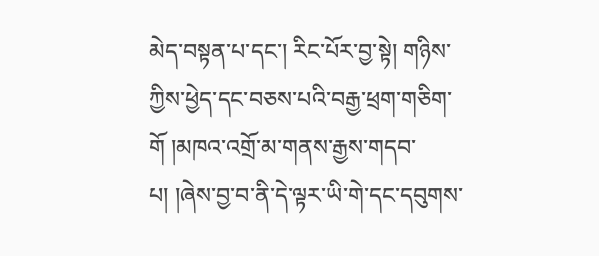མེད་བསྟན་པ་དང་། རིང་པོར་བྱ་སྟེ། གཉིས་ཀྱིས་ཕྱེད་དང་བཅས་པའི་བརྒྱ་ཕྲག་གཅིག་གོ །མཁའ་འགྲོ་མ་གནས་རྒྱས་གདབ་པ། །ཞེས་བྱ་བ་ནི་དེ་ལྟར་ཡི་གེ་དང་དབུགས་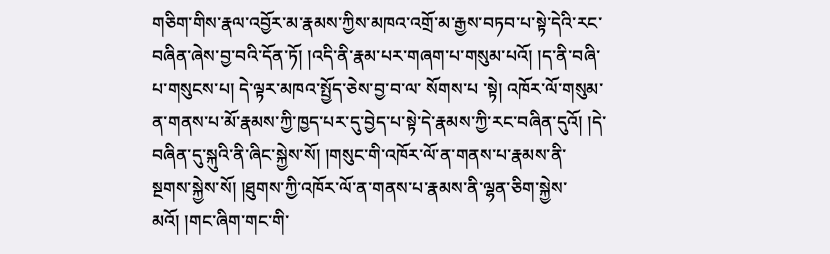གཅིག་གིས་རྣལ་འབྱོར་མ་རྣམས་ཀྱིས་མཁའ་འགྲོ་མ་རྒྱས་བཏབ་པ་སྟེ་དེའི་རང་བཞིན་ཞེས་བྱ་བའི་དོན་ཏོ། །འདི་ནི་རྣམ་པར་གཞག་པ་གསུམ་པའོ། །ད་ནི་བཞི་པ་གསུངས་པ། དེ་ལྟར་མཁའ་སྤྱོད་ཅེས་བྱ་བ་ལ་ སོགས་པ ་སྟེ། འཁོར་ལོ་གསུམ་ན་གནས་པ་མོ་རྣམས་ཀྱི་ཁྱད་པར་དུ་བྱེད་པ་སྟེ་དེ་རྣམས་ཀྱི་རང་བཞིན་དུའོ། །དེ་བཞིན་དུ་སྐུའི་ནི་ཞིང་སྐྱེས་སོ། །གསུང་གི་འཁོར་ལོ་ན་གནས་པ་རྣམས་ནི་སྔགས་སྐྱེས་སོ། །ཐུགས་ཀྱི་འཁོར་ལོ་ན་གནས་པ་རྣམས་ནི་ལྷན་ཅིག་སྐྱེས་མའོ། །གང་ཞིག་གང་གི་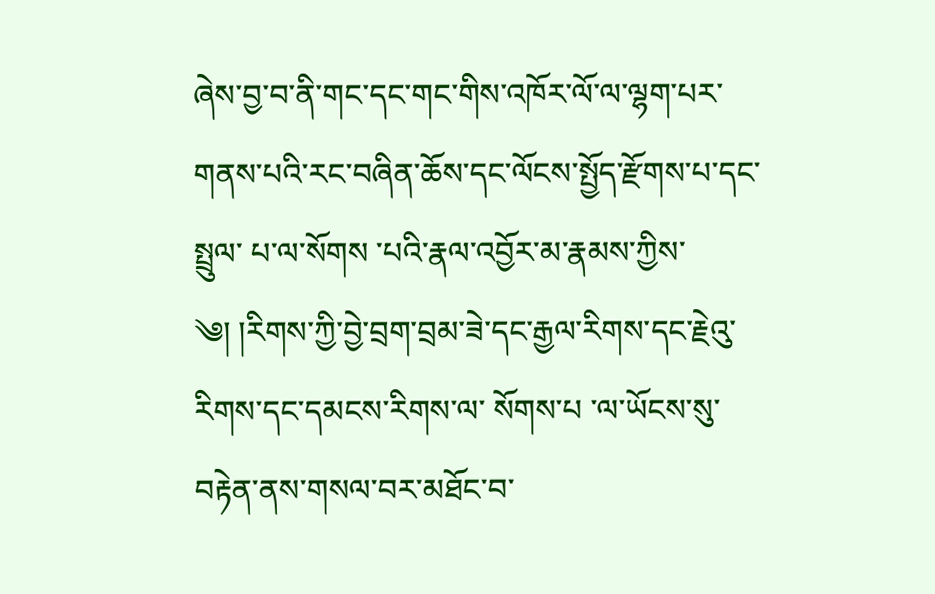ཞེས་བྱ་བ་ནི་གང་དང་གང་གིས་འཁོར་ལོ་ལ་ལྷག་པར་གནས་པའི་རང་བཞིན་ཆོས་དང་ལོངས་སྤྱོད་རྫོགས་པ་དང་སྤྲུལ་ པ་ལ་སོགས ་པའི་རྣལ་འབྱོར་མ་རྣམས་ཀྱིས་
༄། །རིགས་ཀྱི་བྱེ་བྲག་བྲམ་ཟེ་དང་རྒྱལ་རིགས་དང་རྗེའུ་རིགས་དང་དམངས་རིགས་ལ་ སོགས་པ ་ལ་ཡོངས་སུ་བརྟེན་ནས་གསལ་བར་མཐོང་བ་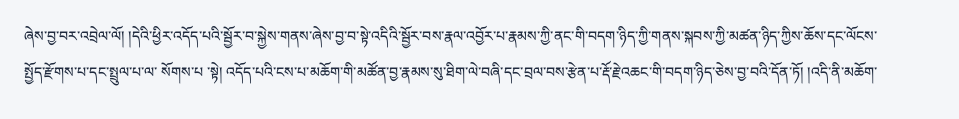ཞེས་བྱ་བར་འབྲེལ་ལོ། །དེའི་ཕྱིར་འདོད་པའི་སྦྱོར་བ་སྐྱེས་གནས་ཞེས་བྱ་བ་སྟེ་འདིའི་སྦྱོར་བས་རྣལ་འབྱོར་པ་རྣམས་ཀྱི་ནང་གི་བདག་ཉིད་ཀྱི་གནས་སྐབས་ཀྱི་མཚན་ཉིད་ཀྱིས་ཆོས་དང་ལོངས་སྤྱོད་རྫོགས་པ་དང་སྤྲུལ་པ་ལ་ སོགས་པ ་སྟེ། འདོད་པའི་ངས་པ་མཆོག་གི་མཚོན་བྱ་རྣམས་སུ་ཐིག་ལེ་བཞི་དང་བྲལ་བས་རྩེན་པ་རྡོ་རྗེ་འཆང་གི་བདག་ཉིད་ཅེས་བྱ་བའི་དོན་ཏོ། །འདི་ནི་མཆོག་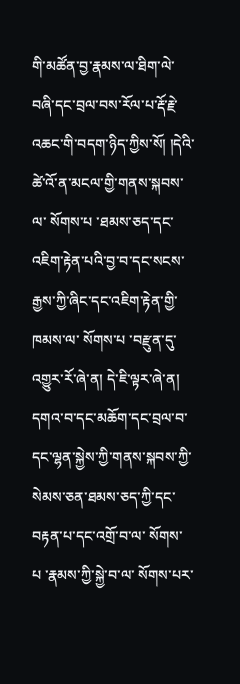གི་མཚོན་བྱ་རྣམས་ལ་ཐིག་ལེ་བཞི་དང་བྲལ་བས་རོལ་པ་རྡོ་རྗེ་འཆང་གི་བདག་ཉིད་ཀྱིས་སོ། །དེའི་ཚེ་འོ་ན་མངལ་གྱི་གནས་སྐབས་ལ་ སོགས་པ ་ཐམས་ཅད་དང་འཇིག་རྟེན་པའི་བྱ་བ་དང་སངས་རྒྱས་ཀྱི་ཞིང་དང་འཇིག་རྟེན་གྱི་ཁམས་ལ་ སོགས་པ ་བརྫུན་དུ་འགྱུར་རོ་ཞེ་ན། དེ་ཇི་ལྟར་ཞེ་ན། དགའ་བ་དང་མཆོག་དང་བྲལ་བ་དང་ལྷན་སྐྱེས་ཀྱི་གནས་སྐབས་ཀྱི་སེམས་ཅན་ཐམས་ཅད་ཀྱི་དང་བརྟན་པ་དང་འགྲོ་བ་ལ་ སོགས་པ ་རྣམས་ཀྱི་སྐྱེ་བ་ལ་ སོགས་པར་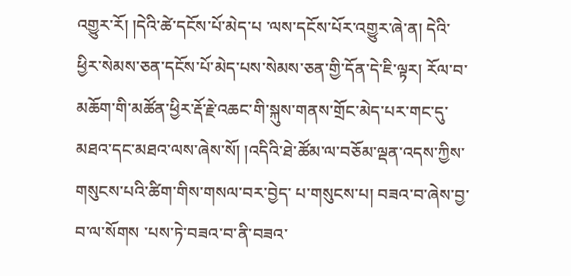འགྱུར་རོ། །དེའི་ཚེ་དངོས་པོ་མེད་པ ་ལས་དངོས་པོར་འགྱུར་ཞེ་ན། དེའི་ཕྱིར་སེམས་ཅན་དངོས་པོ་མེད་པས་སེམས་ཅན་གྱི་དོན་དེ་ཇི་ལྟར། རོལ་བ་མཆོག་གི་མཚོན་ཕྱིར་རྡོ་རྗེ་འཆང་གི་སྐུས་གནས་གྲོང་མེད་པར་གང་དུ་མཐའ་དང་མཐའ་ལས་ཞེས་སོ། །འདིའི་ཐེ་ཚོམ་ལ་བཅོམ་ལྡན་འདས་ཀྱིས་གསུངས་པའི་ཚིག་གིས་གསལ་བར་བྱེད་ པ་གསུངས་པ། བཟའ་བ་ཞེས་བྱ་བ་ལ་སོགས ་པས་ཏེ་བཟའ་བ་ནི་བཟའ་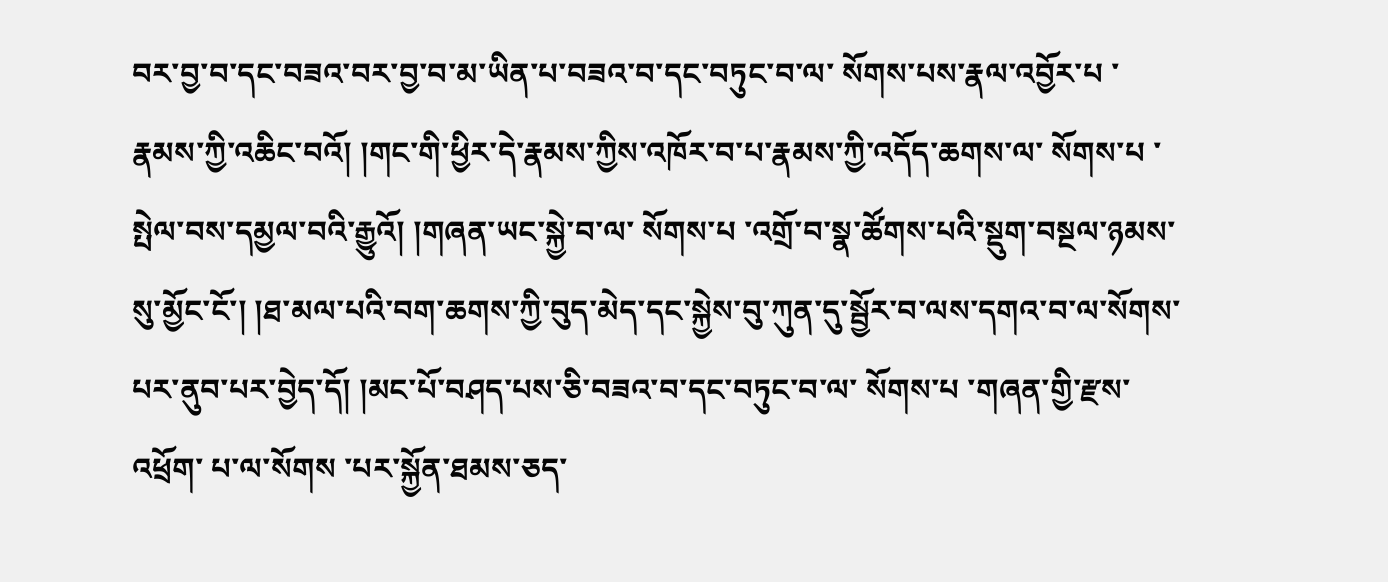བར་བྱ་བ་དང་བཟའ་བར་བྱ་བ་མ་ཡིན་པ་བཟའ་བ་དང་བཏུང་བ་ལ་ སོགས་པས་རྣལ་འབྱོར་པ ་རྣམས་ཀྱི་འཆིང་བའོ། །གང་གི་ཕྱིར་དེ་རྣམས་ཀྱིས་འཁོར་བ་པ་རྣམས་ཀྱི་འདོད་ཆགས་ལ་ སོགས་པ ་སྤེལ་བས་དམྱལ་བའི་རྒྱུའོ། །གཞན་ཡང་སྐྱེ་བ་ལ་ སོགས་པ ་འགྲོ་བ་སྣ་ཚོགས་པའི་སྡུག་བསྔལ་ཉམས་སུ་མྱོང་ངོ་། །ཐ་མལ་པའི་བག་ཆགས་ཀྱི་བུད་མེད་དང་སྐྱེས་བུ་ཀུན་དུ་སྦྱོར་བ་ལས་དགའ་བ་ལ་སོགས་པར་ནུབ་པར་བྱེད་དོ། །མང་པོ་བཤད་པས་ཅི་བཟའ་བ་དང་བཏུང་བ་ལ་ སོགས་པ ་གཞན་གྱི་རྫས་འཕྲོག་ པ་ལ་སོགས ་པར་སྐྱོན་ཐམས་ཅད་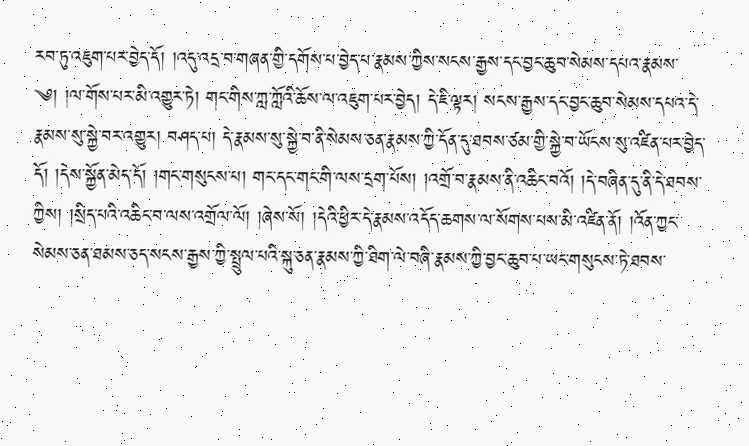རབ་ཏུ་འཇུག་པར་བྱེད་དོ། །འདུ་འདྲ་བ་གཞན་གྱི་དགོས་པ་བྱེད་པ་རྣམས་ཀྱིས་སངས་རྒྱས་དང་བྱང་ཆུབ་སེམས་དཔའ་རྣམས་
༄། །ལ་གོས་པར་མི་འགྱུར་ཏེ། གང་གིས་ཀླ་ཀློའི་ཆོས་ལ་འཇུག་པར་བྱེད། དེ་ཇི་ལྟར། སངས་རྒྱས་དང་བྱང་ཆུབ་སེམས་དཔའ་དེ་རྣམས་སུ་སྐྱེ་བར་འགྱུར། བཤད་པ། དེ་རྣམས་སུ་སྐྱེ་བ་ནི་སེམས་ཅན་རྣམས་ཀྱི་དོན་དུ་ཐབས་ཙམ་གྱི་སྐྱེ་བ་ཡོངས་སུ་འཛིན་པར་བྱེད་དོ། །དེས་སྐྱོན་མེད་དོ། །གང་གསུངས་པ། གང་དང་གང་གི་ལས་དྲག་པོས། །འགྲོ་བ་རྣམས་ནི་འཆིང་བའོ། །དེ་བཞིན་དུ་ནི་དེ་ཐབས་ཀྱིས། །སྲིད་པའི་འཆིང་བ་ལས་འགྲོལ་ལོ། །ཞེས་སོ། །དེའི་ཕྱིར་དེ་རྣམས་འདོད་ཆགས་ལ་སོགས་པས་མི་འཛིན་ནོ། །འོན་ཀྱང་སེམས་ཅན་ཐམས་ཅད་སངས་རྒྱས་ཀྱི་སྤྲུལ་པའི་སྐུ་ཅན་རྣམས་ཀྱི་ཐིག་ལེ་བཞི་རྣམས་ཀྱི་བྱང་ཆུབ་པ་ཡང་གསུངས་ཏེ་ཐབས་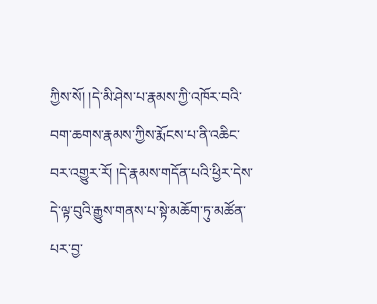ཀྱིས་སོ། །དེ་མི་ཤེས་པ་རྣམས་ཀྱི་འཁོར་བའི་བག་ཆགས་རྣམས་ཀྱིས་རྨོངས་པ་ནི་འཆིང་བར་འགྱུར་རོ། །དེ་རྣམས་གདོན་པའི་ཕྱིར་དེས་དེ་ལྟ་བུའི་རྒྱུས་གནས་པ་སྟེ་མཆོག་ཏུ་མཚོན་པར་བྱ་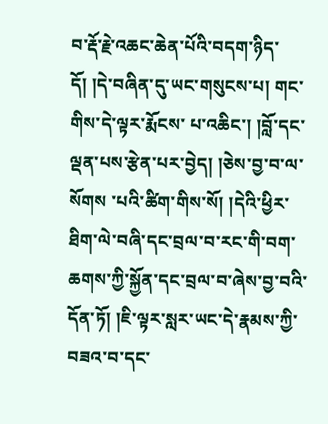བ་རྡོ་རྗེ་འཆང་ཆེན་པོའི་བདག་ཉིད་དོ། །དེ་བཞིན་དུ་ཡང་གསུངས་པ། གང་གིས་དེ་ལྟར་རྨོངས་ པ་འཆིང་། །བློ་དང་ལྡན་པས་རྩེན་པར་བྱེད། །ཅེས་བྱ་བ་ལ་སོགས ་པའི་ཚིག་གིས་སོ། །དེའི་ཕྱིར་ཐིག་ལེ་བཞི་དང་བྲལ་བ་རང་གི་བག་ཆགས་ཀྱི་སྐྱོན་དང་བྲལ་བ་ཞེས་བྱ་བའི་དོན་ཏོ། །ཇི་ལྟར་སླར་ཡང་དེ་རྣམས་ཀྱི་བཟའ་བ་དང་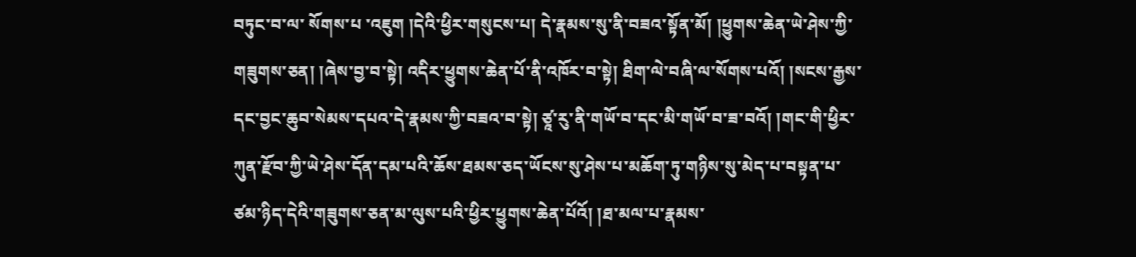བཏུང་བ་ལ་ སོགས་པ ་འཇུག །དེའི་ཕྱིར་གསུངས་པ། དེ་རྣམས་སུ་ནི་བཟའ་སྟོན་མོ། །ཕྱུགས་ཆེན་ཡེ་ཤེས་ཀྱི་གཟུགས་ཅན། །ཞེས་བྱ་བ་སྟེ། འདིར་ཕྱུགས་ཆེན་པོ་ནི་འཁོར་བ་སྟེ། ཐིག་ལེ་བཞི་ལ་སོགས་པའོ། །སངས་རྒྱས་དང་བྱང་ཆུབ་སེམས་དཔའ་དེ་རྣམས་ཀྱི་བཟའ་བ་སྟེ། ཙཱ་རུ་ནི་གཡོ་བ་དང་མི་གཡོ་བ་ཟ་བའོ། །གང་གི་ཕྱིར་ཀུན་རྫོབ་ཀྱི་ཡེ་ཤེས་དོན་དམ་པའི་ཆོས་ཐམས་ཅད་ཡོངས་སུ་ཤེས་པ་མཆོག་ཏུ་གཉིས་སུ་མེད་པ་བསྟན་པ་ཙམ་ཉིད་དེའི་གཟུགས་ཅན་མ་ལུས་པའི་ཕྱིར་ཕྱུགས་ཆེན་པོའོ། །ཐ་མལ་པ་རྣམས་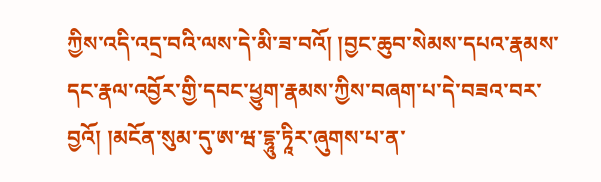ཀྱིས་འདི་འདྲ་བའི་ལས་དེ་མི་ཟ་བའོ། །བྱང་ཆུབ་སེམས་དཔའ་རྣམས་དང་རྣལ་འབྱོར་གྱི་དབང་ཕྱུག་རྣམས་ཀྱིས་བཞག་པ་དེ་བཟའ་བར་བྱའོ། །མངོན་སུམ་དུ་ཨ་ཝ་དྷཱུ་ཏཱིར་ཞུགས་པ་ན་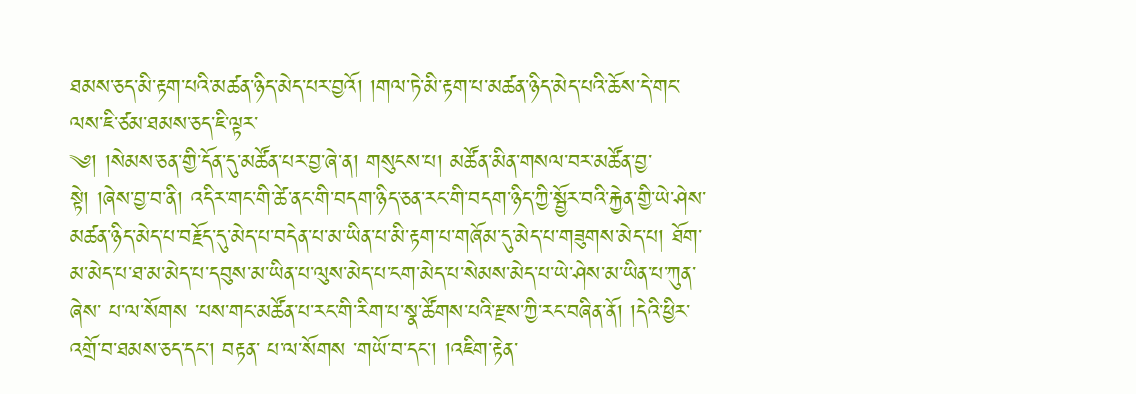ཐམས་ཅད་མི་རྟག་པའི་མཚན་ཉིད་མེད་པར་བྱའོ། །གལ་ཏེ་མི་རྟག་པ་མཚན་ཉིད་མེད་པའི་ཆོས་དེ་གང་ལས་ཇི་ཙམ་ཐམས་ཅད་ཇི་ལྟར་
༄། །སེམས་ཅན་གྱི་དོན་དུ་མཚོན་པར་བྱ་ཞེ་ན། གསུངས་པ། མཚོན་མིན་གསལ་བར་མཚོན་བྱ་སྟེ། །ཞེས་བྱ་བ་ནི། འདིར་གང་གི་ཚེ་ནང་གི་བདག་ཉིད་ཅན་རང་གི་བདག་ཉིད་ཀྱི་སྦྱོར་བའི་རྐྱེན་གྱི་ཡེ་ཤེས་མཚན་ཉིད་མེད་པ་བརྗོད་དུ་མེད་པ་བདེན་པ་མ་ཡིན་པ་མི་རྟག་པ་གཞོམ་དུ་མེད་པ་གཟུགས་མེད་པ། ཐོག་མ་མེད་པ་ཐ་མ་མེད་པ་དབུས་མ་ཡིན་པ་ལུས་མེད་པ་ངག་མེད་པ་སེམས་མེད་པ་ཡེ་ཤེས་མ་ཡིན་པ་ཀུན་ཞེས་ པ་ལ་སོགས ་པས་གང་མཚོན་པ་རང་གི་རིག་པ་སྣ་ཚོགས་པའི་རྫས་ཀྱི་རང་བཞིན་ནོ། །དེའི་ཕྱིར་འགྲོ་བ་ཐམས་ཅད་དང་། བརྟན་ པ་ལ་སོགས ་གཡོ་བ་དང་། །འཇིག་རྟེན་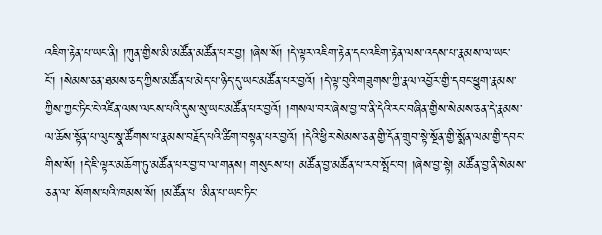འཇིག་རྟེན་པ་ཡང་ནི། །ཀུན་གྱིས་མི་མཚོན་མཚོན་པར་བྱ། །ཞེས་སོ། །དེ་ལྟར་འཇིག་རྟེན་དང་འཇིག་རྟེན་ལས་འདས་པ་རྣམས་ལ་ཡང་ངོ་། །སེམས་ཅན་ཐམས་ཅད་ཀྱིས་མཚོན་པ་མེད་པ་ཉིད་དུ་ཡང་མཚོན་པར་བྱའོ། །དེ་ལྟ་བུའི་གཟུགས་ཀྱི་རྣལ་འབྱོར་གྱི་དབང་ཕྱུག་རྣམས་ཀྱིས་ཀྱང་ཏིང་ངེ་འཛིན་ལས་ལངས་པའི་དུས་སུ་ཡང་མཚོན་པར་བྱའོ། །གསལ་བར་ཞེས་བྱ་བ་ནི་དེའི་རང་བཞིན་གྱིས་སེམས་ཅན་དེ་རྣམས་ལ་ཆོས་སྟོན་པ་ལུང་སྣ་ཚོགས་པ་རྣམས་བརྗོད་པའི་ཚིག་བསྟན་པར་བྱའོ། །དེའི་ཕྱིར་སེམས་ཅན་གྱི་དོན་གྲུབ་སྟེ་སྔོན་གྱི་སྨོན་ལམ་གྱི་དབང་གིས་སོ། །དེ་ཇི་ལྟར་མཆོག་ཏུ་མཚོན་པར་བྱ་བ་ལ་གནས། གསུངས་པ། མཚོན་བྱ་མཚོན་པ་རབ་སྤོང་བ། །ཞེས་བྱ་སྟེ། མཚོན་བྱ་ནི་སེམས་ཅན་ལ་ སོགས་པའི་ཁམས་སོ། །མཚོན་པ ་མིན་པ་ཡང་ཏིང་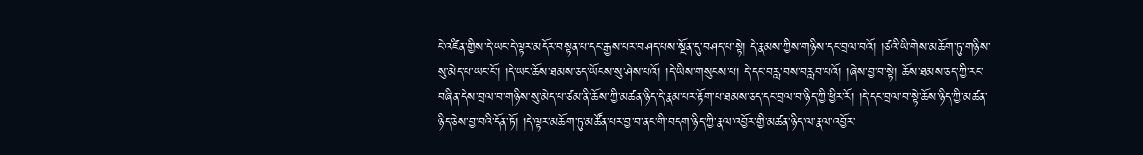ངེ་འཛིན་གྱིས་དེ་ཡང་དེ་ལྟར་མདོར་བསྟན་པ་དང་རྒྱས་པར་བཤད་པས་སྔོན་དུ་བཤད་པ་སྟེ། དེ་རྣམས་ཀྱིས་གཉིས་དང་བྲལ་བའོ། །ཙའི་ཡི་གེས་མཆོག་ཏུ་གཉིས་སུ་མེད་པ་ཡང་ངོ་། །དེ་ཡང་ཆོས་ཐམས་ཅད་ཡོངས་སུ་ཤེས་པའོ། །དེ་ཡིས་གསུངས་པ། དེ་དང་བརླ་བས་བརླབ་པའོ། །ཞེས་བྱ་བ་སྟེ། ཆོས་ཐམས་ཅད་ཀྱི་རང་བཞིན་དེས་བྲལ་བ་གཉིས་སུ་མེད་པ་ཙམ་ནི་ཆོས་ཀྱི་མཚན་ཉིད་དེ་རྣམ་པར་རྟོག་པ་ཐམས་ཅད་དང་བྲལ་བ་ཉིད་ཀྱི་ཕྱིར་རོ། །དེ་དང་བྲལ་བ་སྟེ་ཆོས་ཉིད་ཀྱི་མཚན་ཉིད་ཅེས་བྱ་བའི་དོན་ཏོ། །དེ་ལྟར་མཆོག་ཏུ་མཚོན་པར་བྱ་བ་ནང་གི་བདག་ཉིད་ཀྱི་རྣལ་འབྱོར་གྱི་མཚན་ཉིད་ལ་རྣལ་འབྱོར་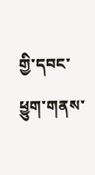གྱི་དབང་ཕྱུག་གནས་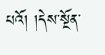པའོ། །དེས་སྔོན་